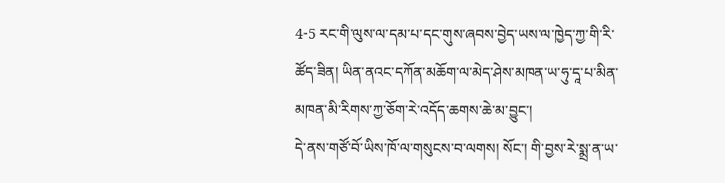4-5 རང་གི་ལུས་ལ་དམ་པ་དང་གུས་ཞབས་བྱེད་ཡས་ལ་ཁྱེད་ཀྱ་གི་རི་ཚོད་ཟིན། ཡིན་ནའང་དཀོན་མཆོག་ལ་མེད་ཤེས་མཁན་ཡ་ཧུ་དཱ་པ་མིན་མཁན་མི་རིགས་ཀྱ་ཅོག་རེ་འདོད་ཆགས་ཆེ་མ་བྱུང་།
དེ་ནས་གཙོ་བོ་ཡིས་ཁོ་ལ་གསུངས་བ་ལགས། སོང་། གི་བྱས་རེ་སྨྲ་ན་ཡ་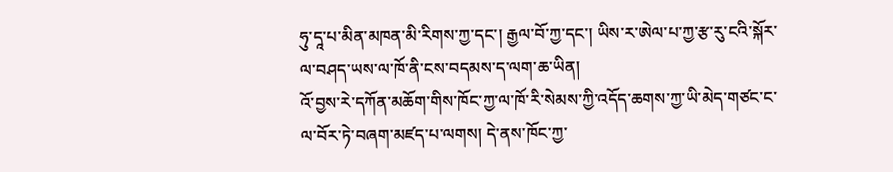ཧུ་དཱ་པ་མིན་མཁན་མི་རིགས་ཀྱ་དང་། རྒྱལ་བོ་ཀྱ་དང་། ཡིས་ར་ཨེལ་པ་ཀྱ་རྩ་རུ་ངའི་སྐོར་ལ་བཤད་ཡས་ལ་ཁོ་ནི་ངས་བདམས་ད་ལག་ཆ་ཡིན།
འོ་བྱས་རེ་དཀོན་མཆོག་གིས་ཁོང་ཀྱ་ལ་ཁོ་རི་སེམས་ཀྱི་འདོད་ཆགས་ཀྱ་ཡི་མེད་གཙང་ང་ལ་བོར་ཏེ་བཞག་མཛད་པ་ལགས། དེ་ནས་ཁོང་ཀྱ་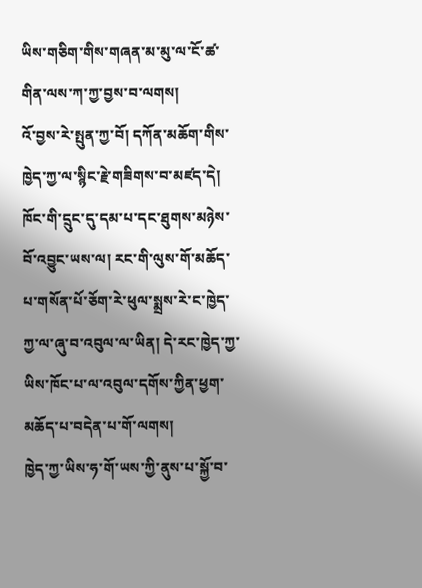ཡིས་གཅིག་གིས་གཞན་མ་མུ་ལ་ངོ་ཚ་གིན་ལས་ཀ་ཀྱ་བྱས་བ་ལགས།
འོ་བྱས་རེ་སྤུན་ཀྱ་བོ། དཀོན་མཆོག་གིས་ཁྱེད་ཀྱ་ལ་སྙིང་རྗེ་གཟིགས་བ་མཛད་དེ། ཁོང་གི་དྲུང་དུ་དམ་པ་དང་ཐུགས་མཉེས་བོ་འབྱུང་ཡས་ལ། རང་གི་ལུས་གོ་མཆོད་པ་གསོན་པོ་ཅོག་རེ་ཕུལ་སྨྲས་རེ་ང་ཁྱེད་ཀྱ་ལ་ཞུ་བ་འབུལ་ལ་ཡིན། དེ་རང་ཁྱེད་ཀྱ་ཡིས་ཁོང་པ་ལ་འབུལ་དགོས་ཀྱིན་ཕྱག་མཆོད་པ་བདེན་པ་གོ་ལགས།
ཁྱེད་ཀྱ་ཡིས་ཧ་གོ་ཡས་ཀྱི་ནུས་པ་སྐྱོ་བ་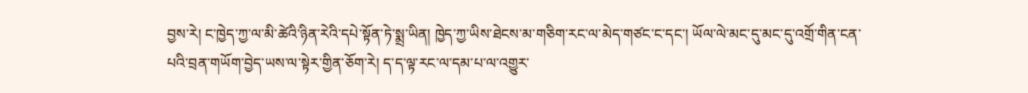བྱས་རེ། ང་ཁྱེད་ཀྱ་ལ་མི་ཚེའི་ཉིན་རེའི་དཔེ་སྟོན་ཏེ་སྨྲ་ཡིན། ཁྱེད་ཀྱ་ཡིས་ཐེངས་མ་གཅིག་རང་ལ་མེད་གཙང་ང་དང་། ཡོལ་ལེ་མང་དུ་མང་དུ་འགྲོ་གིན་ངན་པའི་བྲན་གཡོག་བྱེད་ཡས་ལ་སྟེར་གྱིན་ཅོག་རེ། ད་ད་ལྟ་རང་ལ་དམ་པ་ལ་འགྱུར་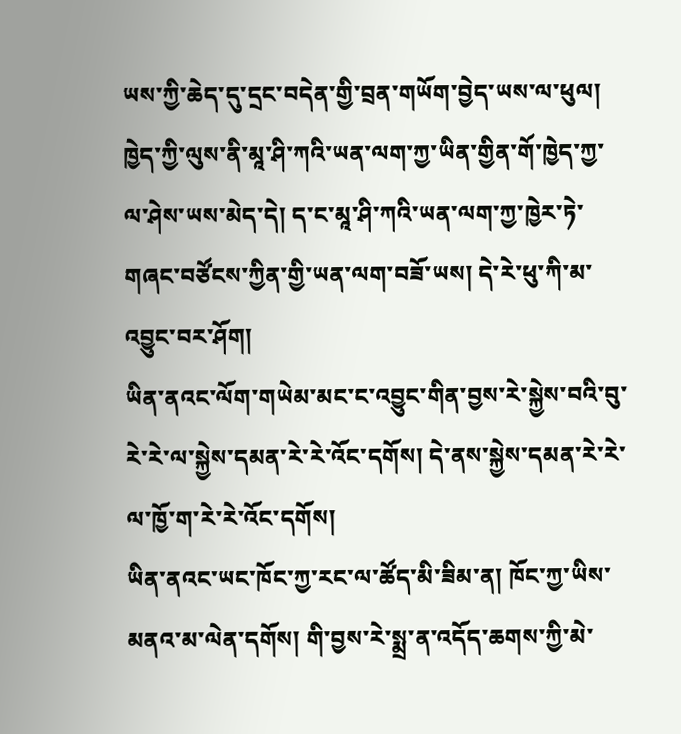ཡས་ཀྱི་ཆེད་དུ་དྲང་བདེན་གྱི་བྲན་གཡོག་བྱེད་ཡས་ལ་ཕུལ།
ཁྱེད་ཀྱི་ལུས་ནི་མཱ་ཤི་ཀའི་ཡན་ལག་ཀྱ་ཡིན་གྱིན་གོ་ཁྱེད་ཀྱ་ལ་ཤེས་ཡས་མེད་དེ། ད་ང་མཱ་ཤི་ཀའི་ཡན་ལག་ཀྱ་ཁྱེར་ཏེ་གཞང་བཙོངས་ཀྱིན་གྱི་ཡན་ལག་བཟོ་ཡས། དེ་རེ་ཕུ་ཀི་མ་འབྱུང་བར་ཤོག།
ཡིན་ནའང་ལོག་གཡེམ་མང་ང་འབྱུང་གིན་བྱས་རེ་སྐྱེས་བའི་བུ་རེ་རེ་ལ་སྐྱེས་དམན་རེ་རེ་འོང་དགོས། དེ་ནས་སྐྱེས་དམན་རེ་རེ་ལ་ཁྱོ་ག་རེ་རེ་འོང་དགོས།
ཡིན་ནའང་ཡང་ཁོང་ཀྱ་རང་ལ་ཚོད་མི་ཟིམ་ན། ཁོང་ཀྱ་ཡིས་མནའ་མ་ལེན་དགོས། གི་བྱས་རེ་སྨྲ་ན་འདོད་ཆགས་ཀྱི་མེ་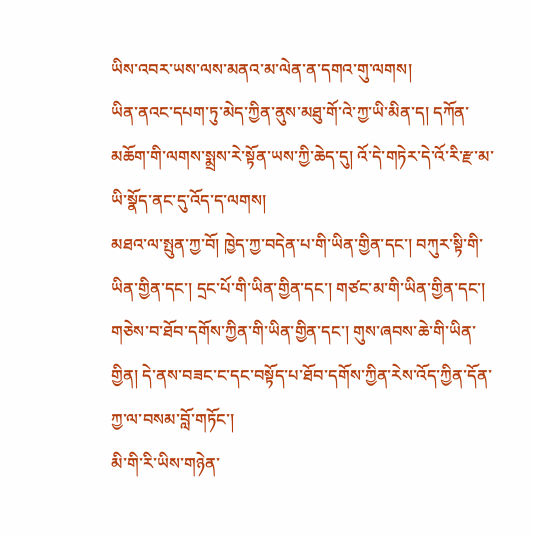ཡིས་འབར་ཡས་ལས་མནའ་མ་ལེན་ན་དགའ་གུ་ལགས།
ཡིན་ནའང་དཔག་ཏུ་མེད་ཀྱིན་ནུས་མཐུ་གོ་འེ་ཀྱ་ཡི་མིན་ད། དཀོན་མཆོག་གི་ལགས་སྨྲས་རེ་སྟོན་ཡས་ཀྱི་ཆེད་དུ། འོ་དེ་གཏེར་དེ་འོ་རི་རྫ་མ་ཡི་སྣོད་ནང་དུ་འོད་ད་ལགས།
མཐའ་ལ་སྤུན་ཀྱ་བོ། ཁྱེད་ཀྱ་བདེན་པ་གི་ཡིན་གྱིན་དང་། བཀུར་སྟི་གི་ཡིན་གྱིན་དང་། དྲང་པོ་གི་ཡིན་གྱིན་དང་། གཙང་མ་གི་ཡིན་གྱིན་དང་། གཅེས་བ་ཐོབ་དགོས་ཀྱིན་གི་ཡིན་གྱིན་དང་། གུས་ཞབས་ཆེ་གི་ཡིན་གྱིན། དེ་ནས་བཟང་ང་དང་བསྟོད་པ་ཐོབ་དགོས་ཀྱིན་རེས་འོད་ཀྱིན་དོན་ཀྱ་ལ་བསམ་བློ་གཏོང་།
མི་གི་རི་ཡིས་གཉེན་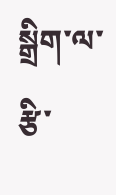སྒྲིག་ལ་རྩི་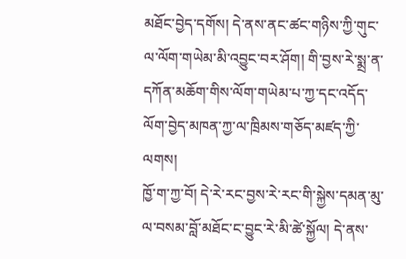མཐོང་བྱེད་དགོས། དེ་ནས་ནང་ཚང་གཉིས་ཀྱི་གུང་ལ་ལོག་གཡེམ་མི་འབྱུང་བར་ཤོག། གི་བྱས་རེ་སྨྲ་ན་དཀོན་མཆོག་གིས་ལོག་གཡེམ་པ་ཀྱ་དང་འདོད་ལོག་བྱེད་མཁན་ཀྱ་ལ་ཁྲིམས་གཅོད་མཛད་ཀྱི་ལགས།
ཁྱོ་ག་ཀྱ་བོ། དེ་རེ་རང་བྱས་རེ་རང་གི་སྐྱེས་དམན་མུ་ལ་བསམ་བློ་མཐོང་ང་བྱུང་རེ་མི་ཚེ་སྐྱོལ། དེ་ནས་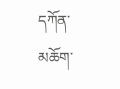དཀོན་མཆོག་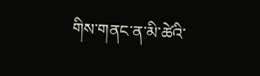གིས་གནང་ན་མི་ཚེའི་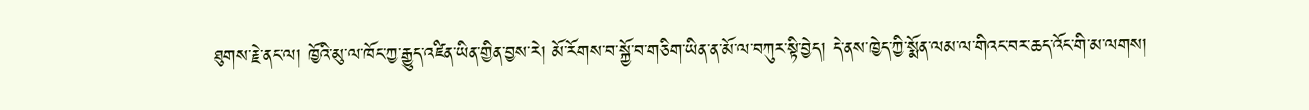ཐུགས་རྗེ་ནང་ལ། ཁྱོའི་མུ་ལ་ཁོང་ཀྱ་རྒྱུད་འཛིན་ཡིན་གྱིན་བྱས་རེ། མོ་རོགས་བ་སྐྱོ་བ་གཅིག་ཡིན་ན་མོ་ལ་བཀུར་སྟི་བྱེད། དེ་ནས་ཁྱེད་ཀྱི་སྨོན་ལམ་ལ་གིའང་བར་ཆད་འོང་གི་མ་ལགས།